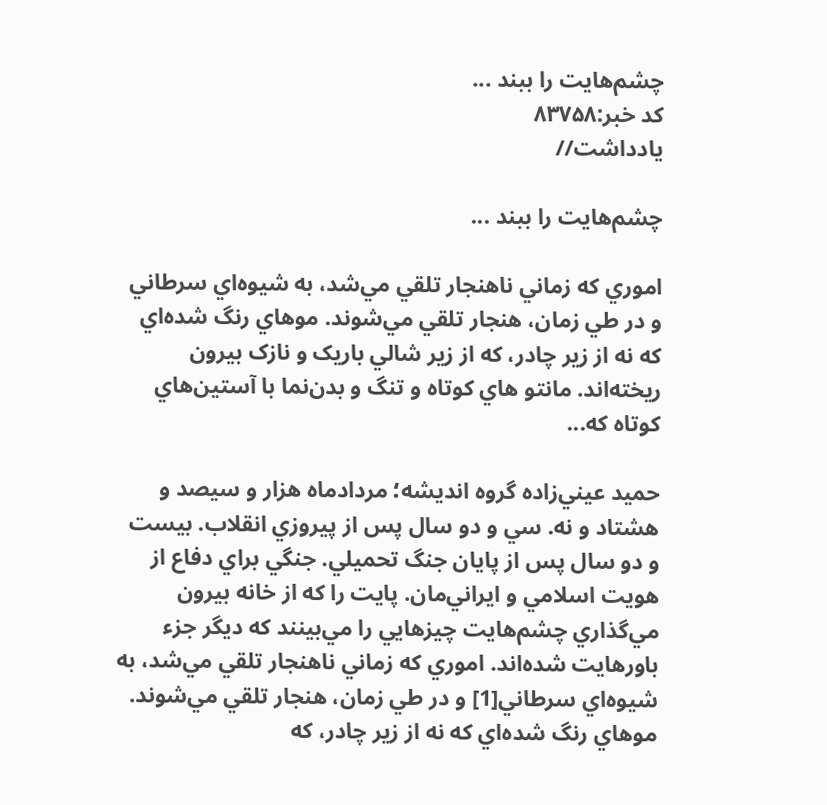چشم‌هايت را ببند ...
کد خبر:۸۳۷۵۸
يادداشت//

چشم‌هايت را ببند ...

اموري که زماني ناهنجار تلقي مي‌شد، به شيوه‌اي سرطاني و در طي زمان، هنجار تلقي مي‌شوند. موهاي رنگ شده‌اي که نه از زير چادر، که از زير شالي باريک و نازک بيرون ريخته‌اند. مانتو هاي کوتاه و تنگ و بدن‌نما با آستين‌هاي کوتاه که...

حميد عيني‌زاده گروه انديشه؛ مردادماه هزار و سيصد و هشتاد و نه. سي و دو سال پس از پيروزي انقلاب. بيست و دو سال پس از پايان جنگ تحميلي. جنگي براي دفاع از هويت اسلامي و ايراني‌مان. پايت را که از خانه بيرون مي‌گذاري چشم‌هايت چيزهايي را مي‌بينند که ديگر جزء باورهايت شده‌اند. اموري که زماني ناهنجار تلقي مي‌شد، به شيوه‌اي سرطاني[1] و در طي زمان، هنجار تلقي مي‌شوند. موهاي رنگ شده‌اي که نه از زير چادر، که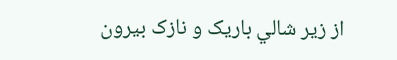از زير شالي باريک و نازک بيرون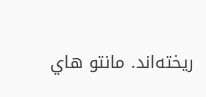ريخته‌اند. مانتو هاي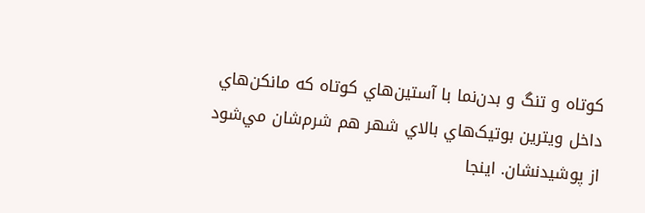کوتاه و تنگ و بدن‌نما با آستين‌هاي کوتاه که مانکن‌هاي داخل ويترين بوتيک‌هاي بالاي شهر هم شرم‌شان مي‌شود از پوشيدنشان. اينجا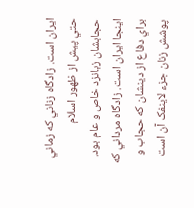ايران است. زادگاه زناني که زماني حتي پيش از ظهور اسلام حجابشان زبانزد خاص و عام بود. اينجا ايران است. زادگاه مرداني که براي دفاع از دينشان که حجاب و پوشش زنان جزء لاينفک آن است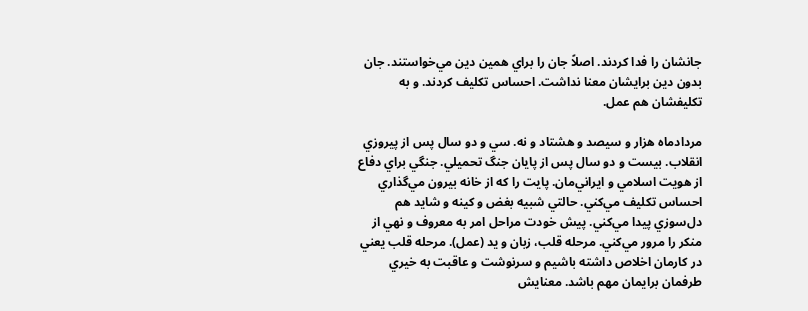جانشان را فدا کردند. اصلاً جان را براي همين دين مي‌خواستند. جان بدون دين برايشان معنا نداشت. احساس تکليف کردند. و به تکليفشان هم عمل.

مردادماه هزار و سيصد و هشتاد و نه. سي و دو سال پس از پيروزي انقلاب. بيست و دو سال پس از پايان جنگ تحميلي. جنگي براي دفاع از هويت اسلامي و ايراني‌مان. پايت را که از خانه بيرون مي‌گذاري احساس تکليف مي‌کني. حالتي شبيه بغض و کينه و شايد هم دل‌سوزي پيدا مي‌کني. پيش خودت مراحل امر به معروف و نهي از منکر را مرور مي‌کني. مرحله‌ قلب، زبان و يد (عمل). مرحله‌ قلب يعني در کارمان اخلاص داشته باشيم و سرنوشت و عاقبت به خيري طرفمان برايمان مهم باشد. معنايش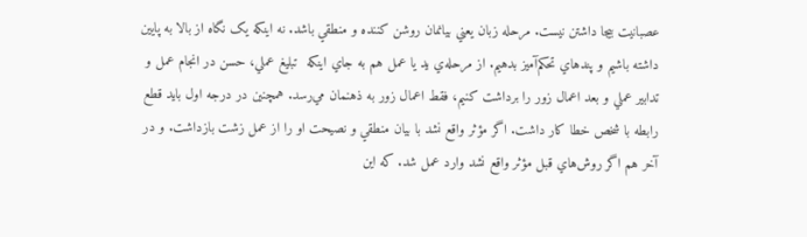عصبانيت بيجا داشتن نيست. مرحله‌ زبان يعني بيانمان روشن کننده و منطقي باشد. نه اينکه يک نگاه از بالا به پايين داشته باشيم و پندهاي تحکم‌آميز بدهيم. از مرحله‌ي يد يا عمل هم به جاي اينکه  تبليغ عملي، حسن در انجام عمل و تدابير عملي و بعد اعمال زور را برداشت کنيم، فقط اعمال زور به ذهنمان مي‌رسد. همچنين در درجه‌ اول بايد قطع رابطه با شخص خطا کار داشت. اگر مؤثر واقع نشد با بيان منطقي و نصيحت او را از عمل زشت بازداشت. و در آخر هم اگر روش‌هاي قبل مؤثر واقع نشد وارد عمل شد. که اين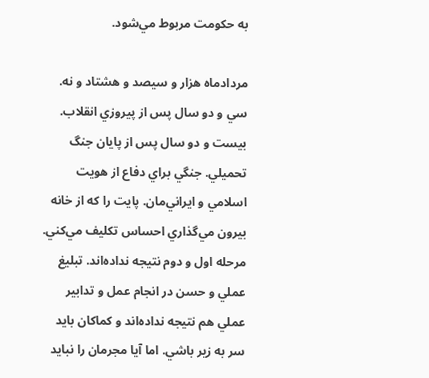به حکومت مربوط مي‌شود.

مردادماه هزار و سيصد و هشتاد و نه. سي و دو سال پس از پيروزي انقلاب. بيست و دو سال پس از پايان جنگ تحميلي. جنگي براي دفاع از هويت اسلامي و ايراني‌مان. پايت را که از خانه بيرون مي‌گذاري احساس تکليف مي‌کني. مرحله‌ اول و دوم نتيجه نداده‌اند. تبليغ عملي و حسن در انجام عمل و تدابير عملي هم نتيجه نداده‌اند و کماکان بايد سر به زير باشي. اما آيا مجرمان را نبايد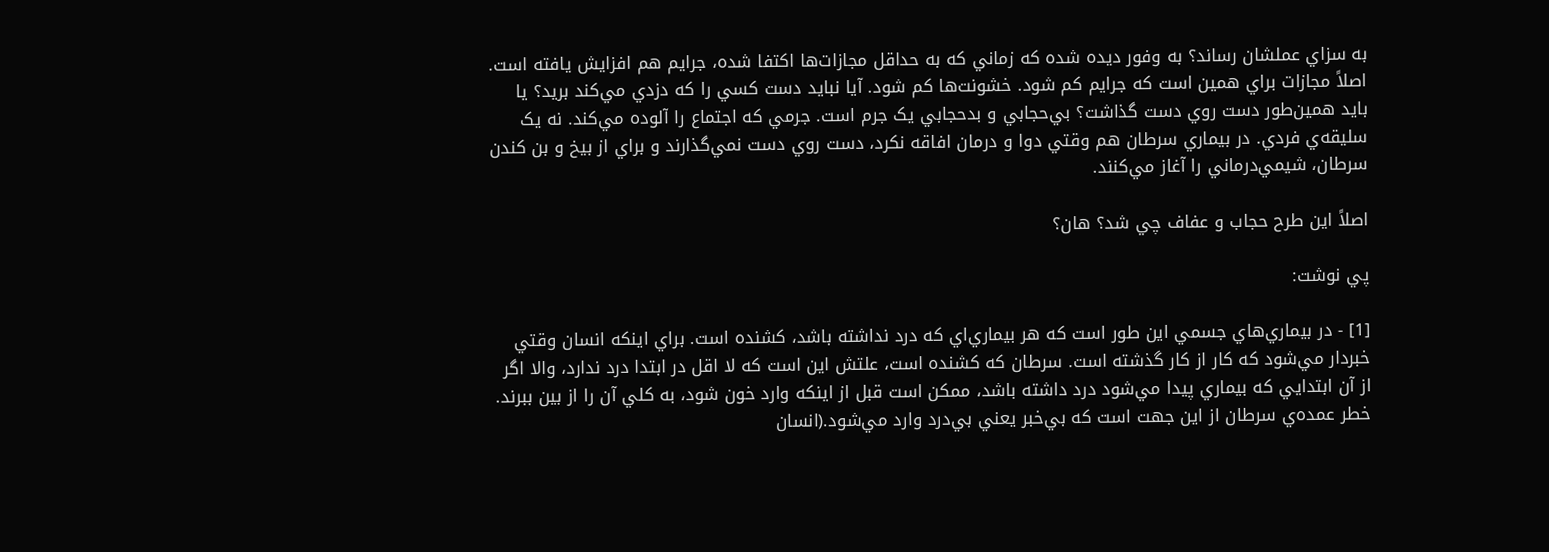به سزاي عملشان رساند؟ به وفور ديده شده که زماني که به حداقل مجازات‌ها اکتفا شده، جرايم هم افزايش يافته است. اصلاً مجازات براي همين است که جرايم کم شود. خشونت‌ها کم شود. آيا نبايد دست کسي را که دزدي مي‌کند بريد؟ يا بايد همين‌طور دست روي دست گذاشت؟ بي‌حجابي و بد‌حجابي يک جرم است. جرمي که اجتماع را آلوده مي‌کند. نه يک سليقه‌ي فردي. در بيماري سرطان هم وقتي دوا و درمان افاقه نکرد، دست روي دست نمي‌گذارند و براي از بيخ و بن کندن سرطان، شيمي‌درماني را آغاز مي‌کنند.

اصلاً اين طرح حجاب و عفاف چي شد؟ هان؟

پي نوشت:

[1] - در بيماري‌هاي جسمي اين طور است که هر بيماري‌اي که درد نداشته باشد، کشنده است. براي اينکه انسان وقتي خبردار مي‌شود که کار از کار گذشته است. سرطان که کشنده است، علتش اين است که لا اقل در ابتدا درد ندارد، والا اگر از آن ابتدايي که بيماري پيدا مي‌شود درد داشته باشد، ممکن است قبل از اينکه وارد خون شود، به کلي آن را از بين ببرند. خطر عمده‌ي سرطان از اين جهت است که بي‌خبر يعني بي‌درد وارد مي‌شود.(انسان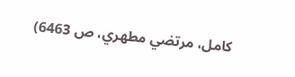کامل، مرتضي مطهري، ص 6463)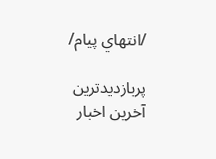/انتهاي پيام/

پربازدیدترین آخرین اخبار